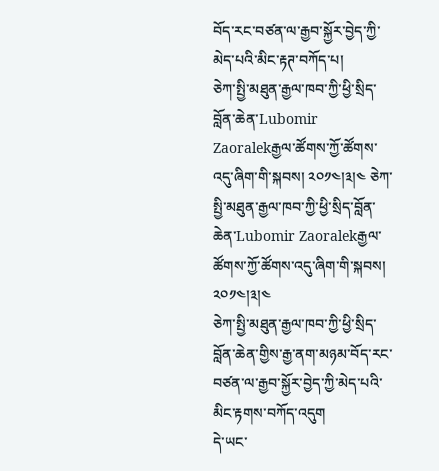བོད་རང་བཙན་ལ་རྒྱབ་སྐྱོར་བྱེད་ཀྱི་མེད་པའི་མིང་རྟཊ་བཀོད་པ།
ཅེཀ་སྤྱི་མཐུན་རྒྱལ་ཁབ་ཀྱི་ཕྱི་སྲིད་བློན་ཆེན་Lubomir Zaoralekརྒྱལ་ཚོགས་ཀྱོ་ཚོགས་འདུ་ཞིག་གི་སྐབས། ༢༠༡༤།༣།༤ ཅེཀ་སྤྱི་མཐུན་རྒྱལ་ཁབ་ཀྱི་ཕྱི་སྲིད་བློན་ཆེན་Lubomir Zaoralekརྒྱལ་ཚོགས་ཀྱོ་ཚོགས་འདུ་ཞིག་གི་སྐབས། ༢༠༡༤།༣།༤
ཅེཀ་སྤྱི་མཐུན་རྒྱལ་ཁབ་ཀྱི་ཕྱི་སྲིད་བློན་ཆེན་གྱིས་རྒྱ་ནག་མཉམ་བོད་རང་བཙན་ལ་རྒྱབ་སྐྱོར་བྱེད་ཀྱི་མེད་པའི་མིང་རྟགས་བཀོད་འདུག
དེ་ཡང་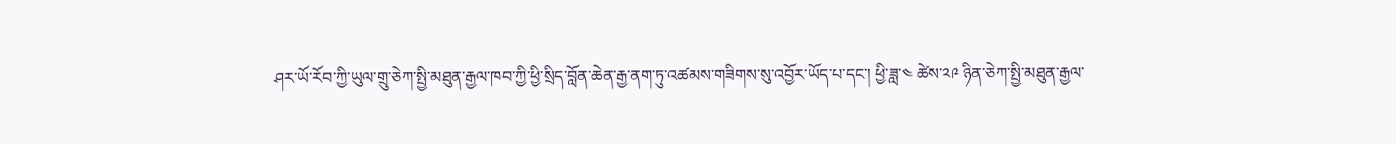ཤར་ཡོ་རོབ་ཀྱི་ཡུལ་གྲུ་ཅེཀ་སྤྱི་མཐུན་རྒྱལ་ཁབ་ཀྱི་ཕྱི་སྲིད་བློན་ཆེན་རྒྱ་ནག་ཏུ་འཚམས་གཟིགས་སུ་འབྱོར་ཡོད་པ་དང་། ཕྱི་ཟླ་༤ ཚེས་༢༩ ཉིན་ཅེཀ་སྤྱི་མཐུན་རྒྱལ་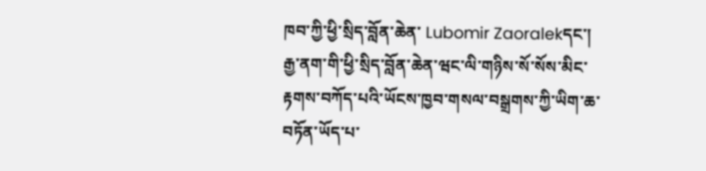ཁབ་ཀྱི་ཕྱི་སྲིད་བློན་ཆེན་ Lubomir Zaoralekདང་། རྒྱ་ནག་གི་ཕྱི་སྲིད་བློན་ཆེན་ཝང་ལི་གཉིས་སོ་སོས་མིང་རྟགས་བཀོད་པའི་ཡོངས་ཁྱབ་གསལ་བསྒྲགས་ཀྱི་ཡིག་ཆ་བཏོན་ཡོད་པ་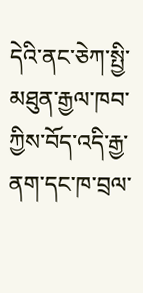དེའི་ནང་ཅེཀ་སྤྱི་མཐུན་རྒྱལ་ཁབ་ཀྱིས་བོད་འདི་རྒྱ་ནག་དང་ཁ་བྲལ་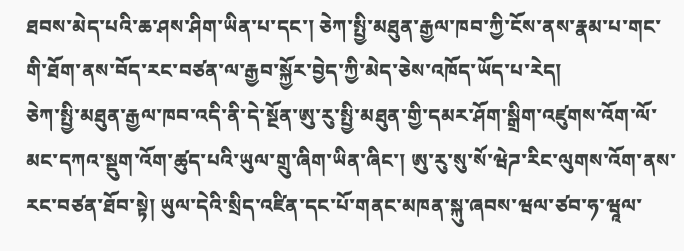ཐབས་མེད་པའི་ཆ་ཤས་ཤིག་ཡིན་པ་དང་། ཅེཀ་སྤྱི་མཐུན་རྒྱལ་ཁབ་ཀྱི་ངོས་ནས་རྣམ་པ་གང་གི་ཐོག་ནས་བོད་རང་བཙན་ལ་རྒྱབ་སྐྱོར་བྱེད་ཀྱི་མེད་ཅེས་འཁོད་ཡོད་པ་རེད།
ཅེཀ་སྤྱི་མཐུན་རྒྱལ་ཁབ་འདི་ནི་དེ་སྔོན་ཨུ་རུ་སྤྱི་མཐུན་གྱི་དམར་ཤོག་སྒྲིག་འཛུགས་འོག་ལོ་མང་དཀའ་སྡུག་འོག་ཚུད་པའི་ཡུལ་གྲུ་ཞིག་ཡིན་ཞིང་། ཨུ་རུ་སུ་སོ་ཝེཌ་རིང་ལུགས་འོག་ནས་རང་བཙན་ཐོབ་སྟེ། ཡུལ་དེའི་སྲིད་འཛིན་དང་པོ་གནང་མཁན་སྐུ་ཞབས་ཝལ་ཙབ་ཧ་ཝཱལ་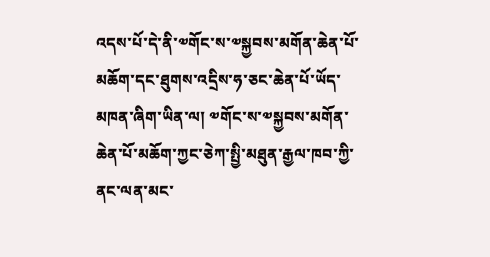འདས་པོ་དེ་ནི་༧གོང་ས་༧སྐྱབས་མགོན་ཆེན་པོ་མཆོག་དང་ཐུགས་འདྲིས་ཧ་ཅང་ཆེན་པོ་ཡོད་མཁན་ཞིག་ཡིན་ལ། ༧གོང་ས་༧སྐྱབས་མགོན་ཆེན་པོ་མཆོག་ཀྱང་ཅེཀ་སྤྱི་མཐུན་རྒྱལ་ཁབ་ཀྱི་ནང་ལན་མང་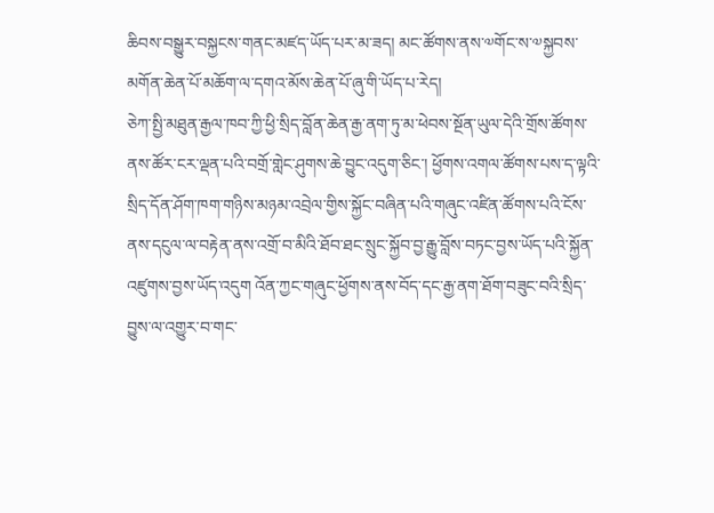ཆིབས་བསྒྱུར་བསྐྱངས་གནང་མཛད་ཡོད་པར་མ་ཟད། མང་ཚོགས་ནས་༧གོང་ས་༧སྐྱབས་མགོན་ཆེན་པོ་མཆོག་ལ་དགའ་མོས་ཆེན་པོ་ཞུ་གི་ཡོད་པ་རེད།
ཅེཀ་སྤྱི་མཐུན་རྒྱལ་ཁབ་ཀྱི་ཕྱི་སྲིད་བློན་ཆེན་རྒྱ་ནག་ཏུ་མ་ཕེབས་སྔོན་ཡུལ་དེའི་གྲོས་ཚོགས་ནས་ཚོར་ངར་ལྡན་པའི་བགྲོ་གླེང་ཤུགས་ཆེ་བྱུང་འདུག་ཅིང་། ཕྱོགས་འགལ་ཚོགས་པས་ད་ལྟའི་སྲིད་དོན་ཤོག་ཁག་གཉིས་མཉམ་འབྲེལ་གྱིས་སྐྱོང་བཞིན་པའི་གཞུང་འཛིན་ཚོགས་པའི་ངོས་ནས་དངུལ་ལ་བརྟེན་ནས་འགྲོ་བ་མིའི་ཐོབ་ཐང་སྲུང་སྐྱོབ་བྱ་རྒྱུ་བློས་བཏང་བྱས་ཡོད་པའི་སྐྱོན་འཛུགས་བྱས་ཡོད་འདུག འོན་ཀྱང་གཞུང་ཕྱོགས་ནས་བོད་དང་རྒྱ་ནག་ཐོག་བཟུང་བའི་སྲིད་བྱུས་ལ་འགྱུར་བ་གང་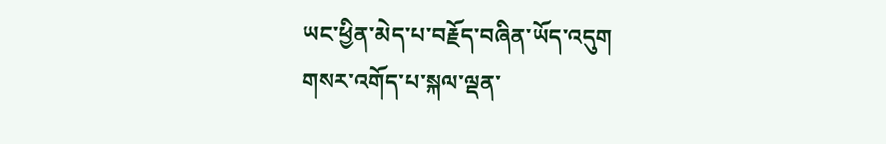ཡང་ཕྱིན་མེད་པ་བརྗོད་བཞིན་ཡོད་འདུག
གསར་འགོད་པ་སྐལ་ལྡན་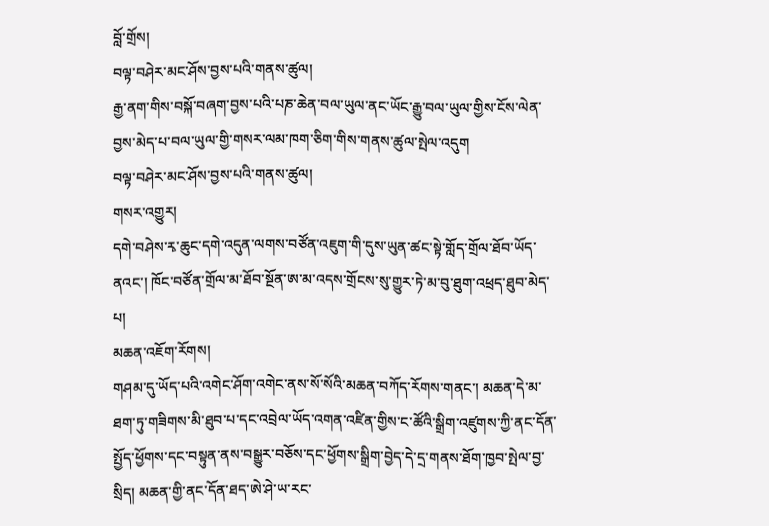བློ་གྲོས།
བལྟ་བཤེར་མང་ཤོས་བྱས་པའི་གནས་ཚུལ།
རྒྱ་ནག་གིས་བསྐོ་བཞག་བྱས་པའི་པཎ་ཆེན་བལ་ཡུལ་ནང་ཡོང་རྒྱུ་བལ་ཡུལ་གྱིས་ངོས་ལེན་བྱས་མེད་པ་བལ་ཡུལ་གྱི་གསར་ལམ་ཁག་ཅིག་གིས་གནས་ཚུལ་སྤེལ་འདུག
བལྟ་བཤེར་མང་ཤོས་བྱས་པའི་གནས་ཚུལ།
གསར་འགྱུར།
དགེ་བཤེས་རྭ་ཆུང་དགེ་འདུན་ལགས་བཙོན་འཇུག་གི་དུས་ཡུན་ཚང་སྟེ་གློད་གྲོལ་ཐོབ་ཡོད་ནའང་། ཁོང་བཙོན་གྲོལ་མ་ཐོབ་སྔོན་ཨ་མ་འདས་གྲོངས་སུ་གྱུར་ཏེ་མ་བུ་ཐུག་འཕྲད་ཐུབ་མེད་པ།
མཆན་འཇོག་རོགས།
གཤམ་དུ་ཡོད་པའི་འགེང་ཤོག་འགེང་ནས་སོ་སོའི་མཆན་བཀོད་རོགས་གནང་། མཆན་དེ་མ་ཐག་ཏུ་གཟིགས་མི་ཐུབ་པ་དང་འབྲེལ་ཡོད་འགན་འཛིན་གྱིས་ང་ཚོའི་སྒྲིག་འཛུགས་ཀྱི་ནང་དོན་སྤྱོད་ཕྱོགས་དང་བསྟུན་ནས་བསྒྱུར་བཅོས་དང་ཕྱོགས་སྒྲིག་བྱེད་དེ་དྲ་གནས་ཐོག་ཁྱབ་སྤེལ་བྱ་སྲིད། མཆན་གྱི་ནང་དོན་ཐད་ཨེ་ཤེ་ཡ་རང་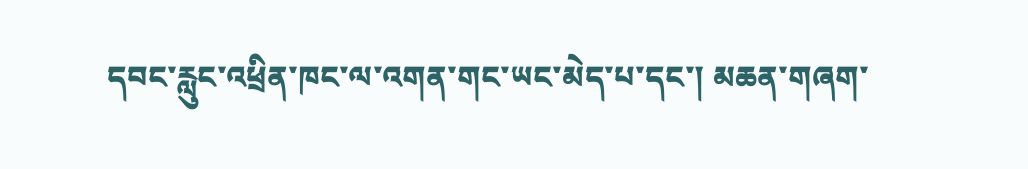དབང་རླུང་འཕྲིན་ཁང་ལ་འགན་གང་ཡང་མེད་པ་དང་། མཆན་གཞག་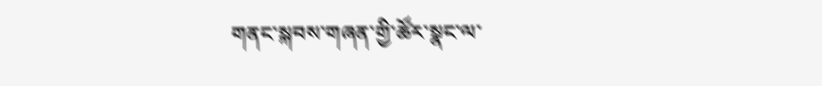གནང་སྐབས་གཞན་གྱི་ཚོར་སྣང་ལ་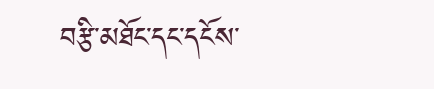བརྩི་མཐོང་དང་དངོས་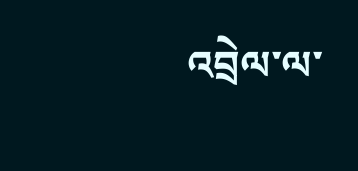འབྲེལ་ལ་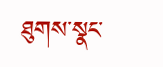ཐུགས་སྣང་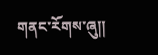གནང་རོགས་ཞུ༎